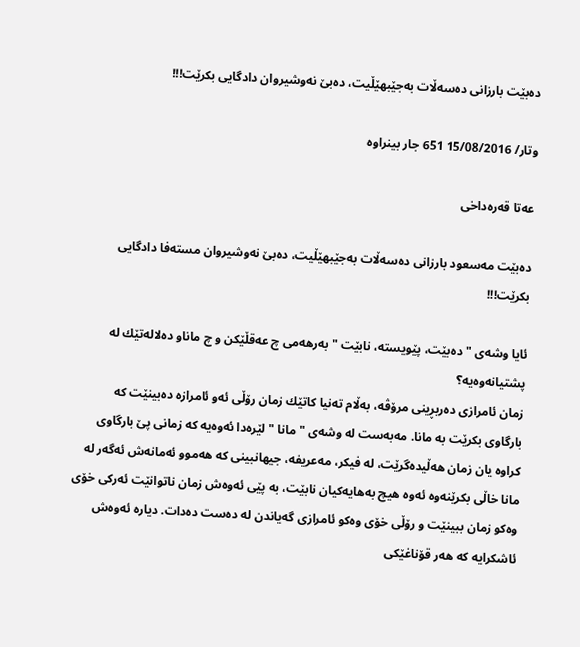ده‌بێت بارزانی ده‌سه‌ڵات به‌جێبهێڵیت، ده‌بێ نه‌وشیروان دادگایی بكرێت!!!

وتار/ 15/08/2016 651 جار بینراوە

عه‌تا قه‌ره‌داخی

ده‌بێت مه‌سعود بارزانی ده‌سه‌ڵات به‌جێبهێڵیت، ده‌بێ نه‌وشیروان مسته‌فا دادگایی بكرێت!!!

ئایا وشه‌ی‌ " ده‌بێت، پێویسته‌، نابێت " به‌رهه‌می چ عه‌قڵێكن و چ ماناو ده‌لاله‌تێك له‌ پشتیانه‌وه‌یه‌؟
زمان ئامرازی‌ ده‌ربڕینی مرۆڤه‌، به‌ڵام ته‌نیا كاتێك زمان رۆڵی ئه‌و ئامرازه‌ ده‌بینێت كه‌ بارگاوی‌ بكرێت به‌ مانا. مه‌به‌ست له‌ وشه‌ی‌ "مانا " لێره‌دا ئه‌وه‌یه‌ كه‌ زمانی پێ بارگاوی‌ كراوه‌ یان زمان هه‌ڵیده‌گرێت، له‌ فیكر، مه‌عریفه‌، جیهانبینی كه‌ هه‌موو ئه‌مانه‌ش ئه‌گه‌ر له‌ مانا خاڵی بكرێنه‌وه‌ ئه‌وه‌ هیچ به‌هایه‌كیان نابێت، به‌ پێی ئه‌وه‌ش زمان ناتوانێت ئه‌ركی خۆی‌ وه‌كو زمان ببینێت و رۆڵی خۆی‌ وه‌كو ئامرازی‌ گه‌یاندن له‌ ده‌ست ده‌دات. دیاره‌ ئه‌وه‌ش ئاشكرایه‌ كه‌ هه‌ر قۆناغێكی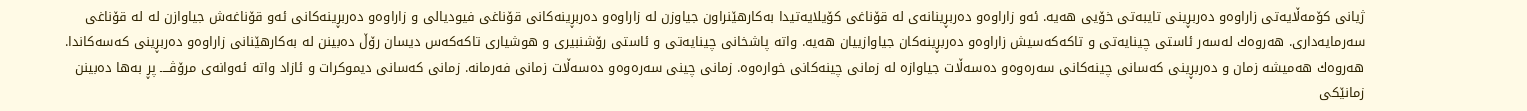ژیانی كۆمه‌ڵایه‌تی زاراوه‌و ده‌ربڕینی تایبه‌تی خۆیی هه‌یه‌. ئه‌و زاراوه‌و ده‌ربڕینانه‌ی‌ له‌ قۆناغی كۆیلایه‌تیدا به‌كارهێنراون جیاوزن له‌ زاراوه‌و ده‌ربڕینه‌كانی قۆناغی فیودیالی و زاراوه‌و ده‌ربڕینه‌كانی ئه‌و قۆناغه‌ش جیاوازن له‌ له‌ قۆناغی سه‌رمایه‌داری‌. هه‌روه‌ك له‌سه‌ر ئاستی چینایه‌تی و تاكه‌كه‌سیش زاراوه‌و ده‌ربڕینه‌كان جیاوازییان هه‌یه‌. واته‌ پاشخانی چینایه‌تی و ئاستی رۆشنبیری‌ و هوشیاری‌ تاكه‌كه‌س دیسان رۆڵ ده‌بینن له‌ به‌كارهێنانی زاراوه‌و ده‌ربڕینی كه‌سه‌كاندا.
هه‌روه‌ك هه‌میشه‌ زمان و ده‌ربڕینی كه‌سانی چینه‌كانی سه‌ره‌وه‌و ده‌سه‌ڵات جیاوازه‌ له‌ زمانی چینه‌كانی خواره‌وه‌. زمانی چینی سه‌ره‌وه‌و ده‌سه‌ڵات زمانی فه‌رمانه‌. زمانی كه‌سانی دیموكرات و ئازاد واته‌ ئه‌وانه‌ی‌ مرۆڤــــ پڕ به‌ها ده‌بینن زمانێكی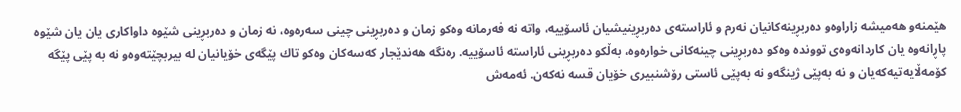هێمنه‌و هه‌میشه‌ زاراوه‌و ده‌ربڕینه‌كانیان نه‌رم و ئاراسته‌ی‌ ده‌ربڕینیشیان ئاسۆییه‌، واته‌ نه‌ فه‌رمانه‌ وه‌كو زمان و ده‌ربڕینی چینی سه‌ره‌وه‌، نه‌ زمان و ده‌ربڕینی شێوه‌ داواكاری‌ یان یان شێوه‌ پاڕانه‌وه‌ یان كاردانه‌وه‌ی‌ توونده‌ وه‌كو ده‌ربڕینی چینه‌كانی خواره‌وه‌، به‌ڵكو ده‌ربڕینی ئاراسته‌ ئاسۆییه‌. ره‌نگه‌ هه‌ندێجار كه‌سه‌كان وه‌كو تاك پێگه‌ی‌ خۆیانیان له‌ بیربچێته‌وه‌و نه‌ به‌ پێی پێگه‌ كۆمه‌ڵایه‌تیه‌كه‌یان و نه‌ به‌پێی ژینگه‌و نه‌ به‌پێی ئاستی رۆشنبیری‌ خۆیان قسه‌ نه‌كه‌ن. ئه‌مه‌ش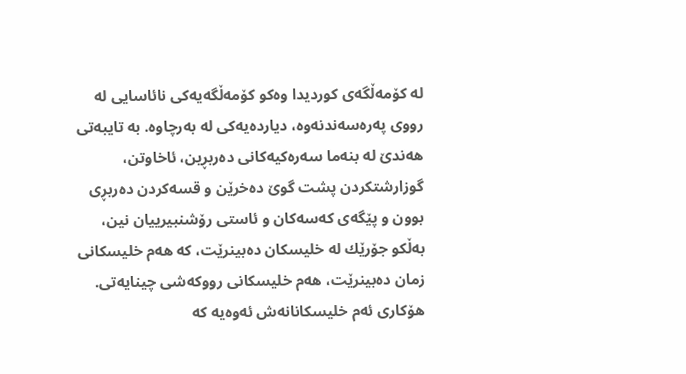له‌ كۆمه‌ڵگه‌ی‌ كوردیدا وه‌كو كۆمه‌ڵگه‌یه‌كی نائاسایی له‌ رووی‌ په‌ره‌سه‌ندنه‌وه‌، دیارده‌یه‌كی له‌ به‌رچاوه‌. به‌ تایبه‌تی هه‌ندێ له‌ بنه‌ما سه‌ره‌كیه‌كانی ده‌ربڕین، ئاخاوتن، گوزارشتكردن پشت گوێ ده‌خرێن و قسه‌كردن ده‌ربڕی‌ بوون و پێگه‌ی‌ كه‌سه‌كان و ئاستی رۆشنبیرییان نین، به‌ڵكو جۆرێك له‌ خلیسكان ده‌بینرێت، كه‌ هه‌م خلیسكانی زمان ده‌بینرێت، هه‌م خلیسكانی رووكه‌شی چینایه‌تی. هۆكاری‌ ئه‌م خلیسكانانه‌ش ئه‌وه‌یه‌ كه‌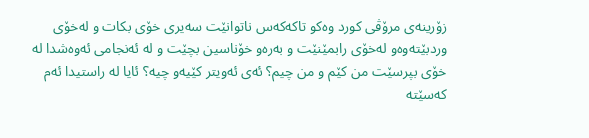زۆرینه‌ی‌ مرۆڤی‌ كورد وه‌كو تاكه‌كه‌س ناتوانێت سه‌یری‌ خۆی‌ بكات و له‌خۆی‌ وردبێته‌وه‌و له‌خۆی‌ رابمێنێت و به‌ره‌و خۆناسین بچێت و له‌ ئه‌نجامی ئه‌وه‌شدا له‌ خۆی‌ بپرسێت من كێم و من چیم؟ ئه‌ی‌ ئه‌ویتر كێیه‌و چیه‌؟ ئایا له‌ راستیدا ئه‌م كه‌سێته‌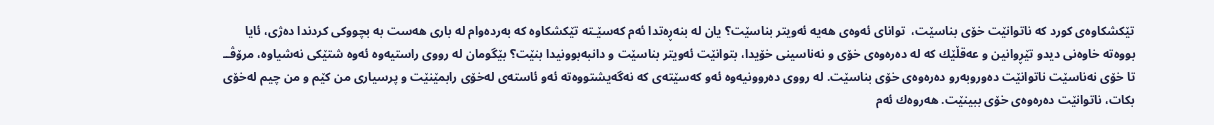تێكشكاوه‌ی‌ كورد كه‌ ناتوانێت خۆی‌ بناسێت،  توانای‌ ئه‌وه‌ی‌ هه‌یه‌ ئه‌ویتر بناسێت؟ یان له‌ بنه‌ڕه‌تدا ئه‌م كه‌سێـته‌ تێكشكاوه‌ كه‌ به‌رده‌وام له‌ باری‌ هه‌ست به‌ بچووكی كردندا ده‌ژی‌، ئایا بووه‌ته‌ خاوه‌نی دیدو تێڕوانین و عه‌قڵێك كه‌ له‌ ده‌ره‌وه‌ی‌ خۆی‌ و نه‌ناسینی خۆیدا، بتوانێت ئه‌ویتر بناسێت و دانبه‌بوونیدا بنێت؟ بێگومان له‌ رووی‌ راستیه‌وه‌ ئه‌وه‌ شتێكی نه‌شیاوه‌، مرۆڤــ تا خۆی‌ نه‌ناسێت ناتوانێت ده‌وروبه‌رو ده‌ره‌وه‌ی‌ خۆی‌ بناسێت. له‌ رووی‌ ده‌روونیه‌وه‌ ئه‌و كه‌سێته‌ی‌ كه‌ نه‌گه‌یشتووه‌ته‌ ئه‌و ئاسته‌ی‌ له‌خۆی‌ رابمێنێت و پرسیاری‌ من كێم و من چیم له‌خۆی‌ بكات، ناتوانێت ده‌ره‌وه‌ی‌ خۆی‌ ببینێت. هه‌روه‌ك ئه‌م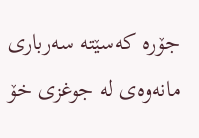جۆره‌ كه‌سێته‌ سه‌رباری‌ مانه‌وه‌ی‌ له‌ جوغزی‌ خۆ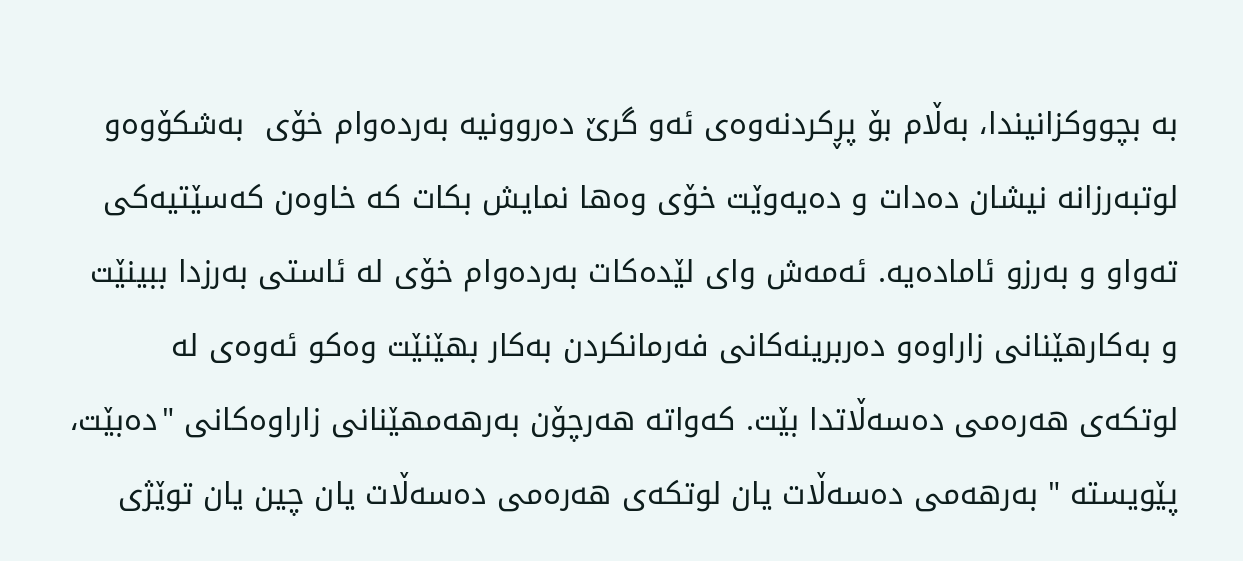به‌ بچووكزانیندا، به‌ڵام بۆ پڕكردنه‌وه‌ی‌ ئه‌و گرێ ده‌روونیه‌ به‌رده‌وام خۆی‌  به‌شكۆوه‌و لوتبه‌رزانه‌ نیشان ده‌دات و ده‌یه‌وێت خۆی‌ وه‌ها نمایش بكات كه‌ خاوه‌ن كه‌سێتیه‌كی ته‌واو و به‌رزو ئاماده‌یه‌. ئه‌مه‌ش وای‌ لێده‌كات به‌رده‌وام خۆی‌ له‌ ئاستی به‌رزدا ببینێت و به‌كارهێنانی زاراوه‌و ده‌ربرینه‌كانی فه‌رمانكردن به‌كار بهێنێت وه‌كو ئه‌وه‌ی‌ له‌ لوتكه‌ی‌ هه‌ره‌می ده‌سه‌ڵاتدا بێت. كه‌واته‌ هه‌رچۆن به‌رهه‌مهێنانی زاراوه‌كانی "ده‌بێت، پێویسته‌ " به‌رهه‌می ده‌سه‌ڵات یان لوتكه‌ی‌ هه‌ره‌می ده‌سه‌ڵات یان چین یان توێژی‌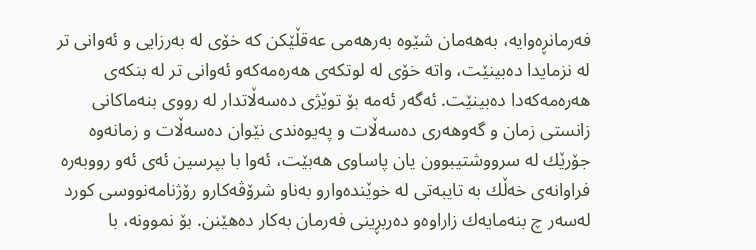فه‌رمانڕه‌وایه‌، به‌هه‌مان شێوه‌ به‌رهه‌می عه‌قڵێكن كه‌ خۆی‌ له‌ به‌رزایی و ئه‌وانی تر له‌ نزمایدا ده‌بینێت، واته‌ خۆی‌ له‌ لوتكه‌ی‌ هه‌ره‌مه‌كه‌و ئه‌وانی تر له‌ بنكه‌ی‌ هه‌ره‌مه‌كه‌دا ده‌بینێت. ئه‌گه‌ر ئه‌مه‌ بۆ توێژی‌ ده‌سه‌ڵاتدار له‌ رووی‌ بنه‌ماكانی زانستی زمان و گه‌وهه‌ری‌ ده‌سه‌ڵات و په‌یوه‌ندی‌ نێوان ده‌سه‌ڵات و زمانه‌وه‌ جۆرێك له‌ سرووشتیبوون یان پاساوی‌ هه‌بێت، ئه‌وا با بپرسین ئه‌ی‌ ئه‌و رووبه‌ره‌ فراوانه‌ی‌ خه‌ڵك به‌ تایبه‌تی له‌ خوێنده‌وارو به‌ناو شرۆڤه‌كارو رۆژنامه‌نووسی كورد له‌سه‌ر چ بنه‌مایه‌ك زاراوه‌و ده‌ربڕینی فه‌رمان به‌كار ده‌هێنن. بۆ نموونه‌، با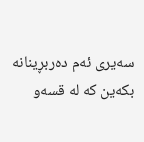سه‌یری‌ ئه‌م ده‌ربڕینانه‌ بكه‌ین كه‌ له‌ قسه‌و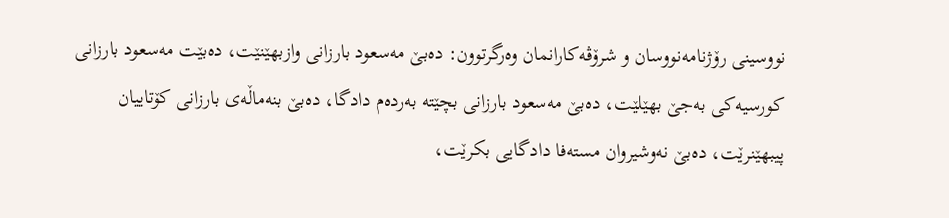نووسینی‌ رۆژنامه‌نووسان و شرۆڤه‌كارانمان وه‌رگرتوون: ده‌بێ مه‌سعود بارزانی وازبهێنێت، ده‌بێت مه‌سعود بارزانی كورسیه‌كی‌ به‌جێ بهێلێت، ده‌بێ مه‌سعود بارزانی بچێته‌ به‌رده‌م دادگا، ده‌بێ بنه‌ماڵه‌ی‌ بارزانی كۆتاییان پیبهێنرێت، ده‌بێ نه‌وشیروان مسته‌فا دادگایی بكرێت،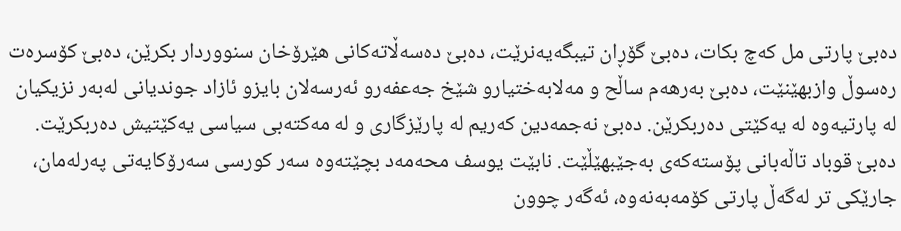ده‌بێ پارتی مل كه‌چ بكات، ده‌بێ گۆڕان تیبگه‌یه‌نرێت، ده‌بێ ده‌سه‌ڵاته‌كانی هێرۆخان سنووردار بكرێن، ده‌بێ كۆسره‌ت ره‌سوڵ وازبهێنێت، ده‌بێ به‌رهه‌م ساڵح و مه‌لابه‌ختیارو شێخ جه‌عفه‌رو ئه‌رسه‌لان بایزو ئازاد جوندیانی له‌به‌ر نزیكیان له‌ پارتیه‌وه‌ له‌ یه‌كێتی ده‌ربكرێن. ده‌بێ نه‌جمه‌دین كه‌ریم له‌ پارێزگاری‌ و له‌ مه‌كته‌بی سیاسی یه‌كێتیش ده‌ربكرێت. ده‌بێ قوباد تاڵه‌بانی پۆسته‌كه‌ی‌ به‌جێبهێڵێت. نابێت یوسف محه‌مه‌د بچێته‌وه‌ سه‌ر كورسی سه‌رۆكایه‌تی په‌رله‌مان، جارێكی تر له‌گه‌ڵ پارتی كۆمه‌به‌نه‌وه‌، ئه‌گه‌ر چوون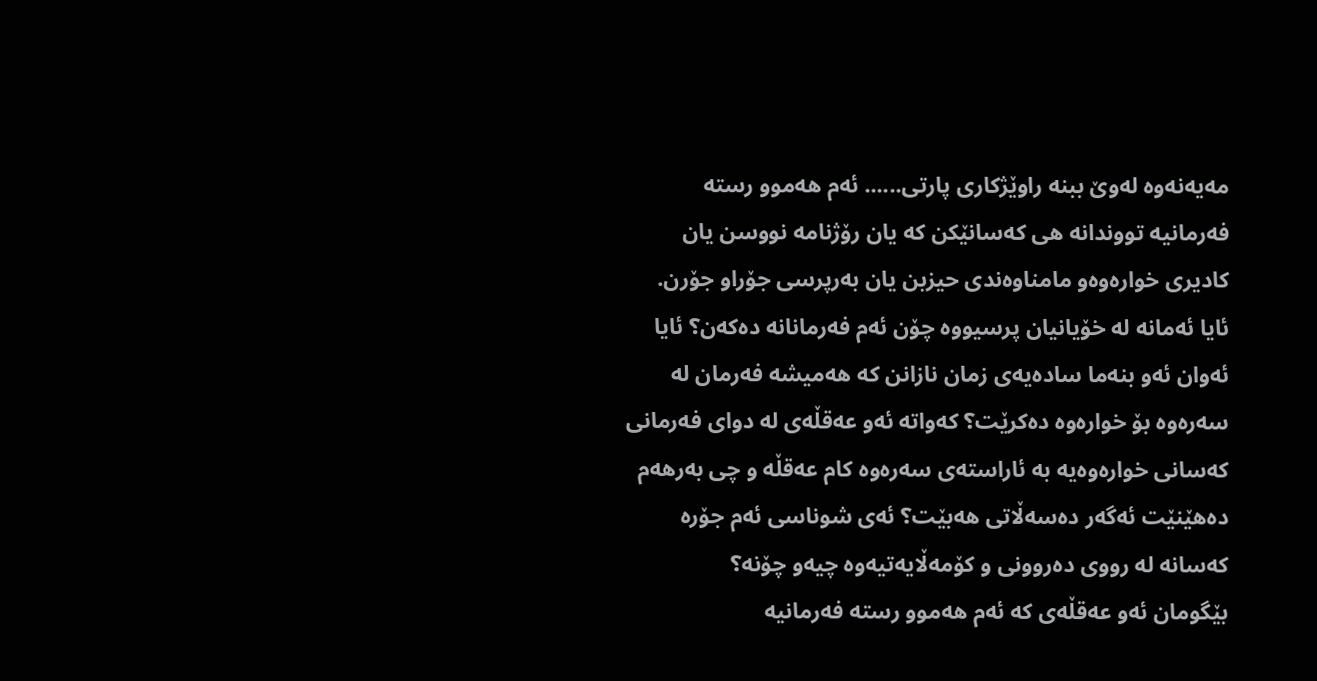مه‌یه‌نه‌وه‌ له‌وێ ببنه‌ راوێژكاری‌ پارتی...... ئه‌م هه‌موو رسته‌ فه‌رمانیه‌ تووندانه‌ هی كه‌سانێكن كه‌ یان رۆژنامه‌ نووسن یان كادیری‌ خواره‌وه‌و مامناوه‌ندی‌ حیزبن یان به‌رپرسی جۆراو جۆرن. ئایا ئه‌مانه‌ له‌ خۆیانیان پرسیووه‌ چۆن ئه‌م فه‌رمانانه‌ ده‌كه‌ن؟ ئایا ئه‌وان ئه‌و بنه‌ما ساده‌یه‌ی‌ زمان نازانن كه‌ هه‌میشه‌ فه‌رمان له‌ سه‌ره‌وه‌ بۆ خواره‌وه‌ ده‌كرێت؟ كه‌واته‌ ئه‌و عه‌قڵه‌ی‌ له‌ دوای‌ فه‌رمانی كه‌سانی خواره‌وه‌یه‌ به‌ ئاراسته‌ی‌ سه‌ره‌وه‌ كام عه‌قڵه‌ و چی به‌رهه‌م ده‌هێنێت ئه‌گه‌ر ده‌سه‌ڵاتی هه‌بێت؟ ئه‌ی‌ شوناسی ئه‌م جۆره‌ كه‌سانه‌ له‌ رووی‌ ده‌روونی و كۆمه‌ڵایه‌تیه‌وه‌ چیه‌و چۆنه‌؟
بێگومان ئه‌و عه‌قڵه‌ی‌ كه‌ ئه‌م هه‌موو رسته‌ فه‌رمانیه‌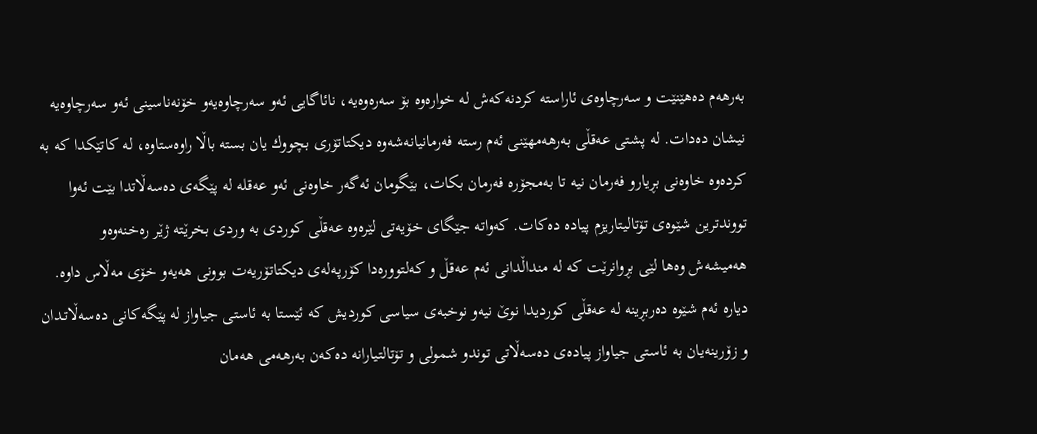به‌رهه‌م ده‌هێنێت و سه‌رچاوه‌ی‌ ئاراسته‌ كردنه‌كه‌ش له‌ خواره‌وه‌ بۆ سه‌ره‌وه‌یه‌، نائاگایی ئه‌و سه‌رچاوه‌یه‌و خۆنه‌ناسینی ئه‌و سه‌رچاوه‌یه‌ نیشان ده‌دات. له‌ پشتی عه‌قڵی به‌رهه‌مهێنی ئه‌م رسته‌ فه‌رمانیانه‌شه‌وه‌ دیكتاتۆری‌ بچووك یان بسته‌ باڵا راوه‌ستاوه‌، له‌ كاتێكدا كه‌ به‌ كرده‌وه‌ خاوه‌نی بڕیارو فه‌رمان نیه‌ تا به‌مجۆره‌ فه‌رمان بكات، بێگومان ئه‌گه‌ر خاوه‌نی ئه‌و عه‌قله‌ له‌ پێگه‌ی‌ ده‌سه‌ڵاتدا بێت ئه‌وا تووندترین شێوه‌ی تۆتالیتاریزم پیاده‌ ده‌كات. كه‌واته‌ جێگای‌ خۆیه‌تی لێره‌وه‌ عه‌قڵی كوردی‌ به‌ وردی‌ بخرێته‌ ژێر ره‌خنه‌وه‌و هه‌میشه‌ش وه‌ها لێی بڕوانرێت كه‌ له‌ منداڵدانی ئه‌م عه‌قڵ و كه‌لتووره‌دا كۆرپه‌له‌ی‌ دیكتاتۆریه‌ت بوونی هه‌یه‌و خۆی‌ مه‌ڵاس داوه‌. دیاره‌ ئه‌م شێوه‌ ده‌ربڕینه‌ له‌ عه‌قڵی كوردیدا نوێ نیه‌و نوخبه‌ی‌ سیاسی كوردیش كه‌ ئێستا به‌ ئاستی جیاواز له‌ پێگه‌كانی ده‌سه‌ڵاتـدان و زۆرینه‌یان به‌ ئاستی جیاواز پیاده‌ی‌ ده‌سه‌ڵاتی توندو شمولی و تۆتالتیارانه‌ ده‌كه‌ن به‌رهه‌می هه‌مان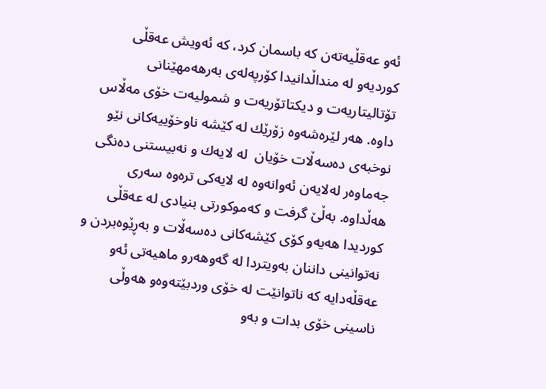ئه‌و عه‌قڵیه‌ته‌ن كه‌ باسمان كرد، كه‌ ئه‌ویش عه‌قڵی كوردیه‌و له‌ منداڵدانیدا كۆرپه‌له‌ی‌ به‌رهه‌مهێنانی تۆتالیتاریه‌ت و دیكتاتۆریه‌ت و شمولیه‌ت خۆی‌ مه‌ڵاس داوه‌. هه‌ر لێره‌شه‌وه‌ زۆرێك له‌ كێشه‌ ناوخۆییه‌كانی نێو نوخبه‌ی‌ ده‌سه‌ڵات خۆیان  له‌ لایه‌ك و نه‌بیستنی ده‌نگی جه‌ماوه‌ر له‌لایه‌ن ئه‌وانه‌وه‌ له‌ لایه‌كی تره‌وه‌ سه‌ری‌ هه‌ڵداوه‌. به‌ڵێ گرفت و كه‌موكورتی بنیادی‌ له‌ عه‌قڵی كوردیدا هه‌یه‌و كۆی‌ كێشه‌كانی ده‌سه‌ڵات و به‌ڕێوه‌بردن و نه‌توانینی داننان به‌ویتردا له‌ گه‌وهه‌رو ماهیه‌تی ئه‌و عه‌قڵه‌دایه‌ كه‌ ناتوانێت له‌ خۆی‌ وردبێته‌وه‌و هه‌وڵی ناسینی خۆی‌ بدات و به‌و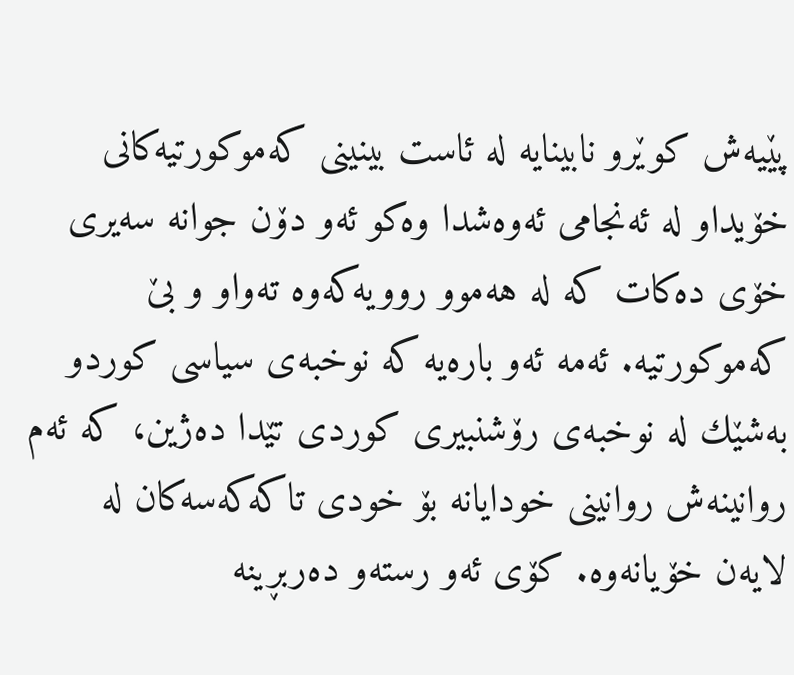پێیه‌ش كوێرو نابینایه‌ له‌ ئاست بینینی كه‌موكورتیه‌كانی خۆیداو له‌ ئه‌نجامی ئه‌وه‌شدا وه‌كو ئه‌و دۆن جوانه‌ سه‌یری‌ خۆی‌ ده‌كات كه‌ له‌ هه‌موو روویه‌كه‌وه‌ ته‌واو و بێ كه‌موكورتیه‌. ئه‌مه‌ ئه‌و باره‌یه‌ كه‌ نوخبه‌ی‌ سیاسی كوردو به‌شێك له‌ نوخبه‌ی‌ رۆشنبیری‌ كوردی‌ تێدا ده‌ژین، كه‌ ئه‌م روانینه‌ش روانینی خودایانه‌ بۆ خودی‌ تاكه‌كه‌سه‌كان له‌ لایه‌ن خۆیانه‌وه‌. كۆی‌ ئه‌و رسته‌و ده‌ربڕینه‌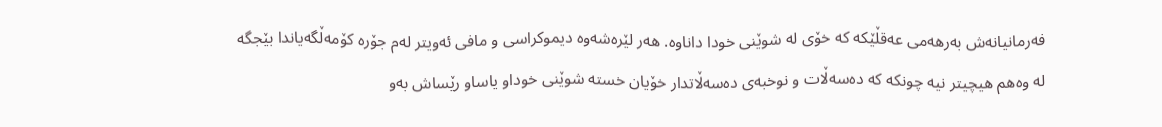فه‌رمانیانه‌ش به‌رهه‌می عه‌قڵێكه‌ كه‌ خۆی‌ له‌ شوێنی خودا داناوه‌. هه‌ر لێره‌شه‌وه‌ دیموكراسی و مافی ئه‌ویتر له‌م جۆره‌ كۆمه‌ڵگه‌یاندا بێجگه‌ له‌ وه‌هم هیچیتر نیه‌ چونكه‌ كه‌ ده‌سه‌ڵات و نوخبه‌ی‌ ده‌سه‌ڵاتدار خۆیان خسته‌ شوێنی خوداو یاساو رێساش به‌و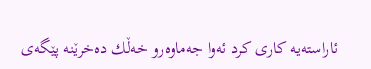ئاراسته‌یه‌ كاری‌ كرد ئه‌وا جه‌ماوه‌رو خه‌ڵك ده‌خرێنه‌ پێگه‌ی‌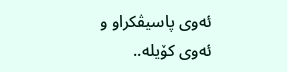ئه‌وی‌ پاسیڤكراو و ئه‌وی‌ كۆیله‌..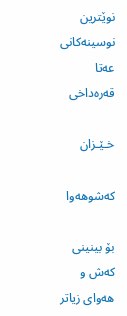نوێترین نوسینەکانی عه‌تا قه‌ره‌داخی

خـێـزان

کەشوهەوا

بۆ بینینی كه‌ش و هه‌وای زیاتر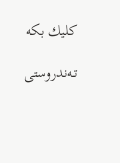كلیك بكه‌

تـه‌ندروستی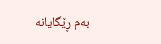به‌م ڕێگایانه‌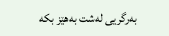به‌رگریی‌ له‌شت به‌هێز بكه‌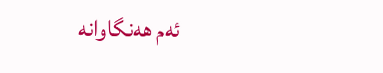ئه‌م هه‌نگاوانه‌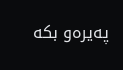په‌یره‌و بكه‌